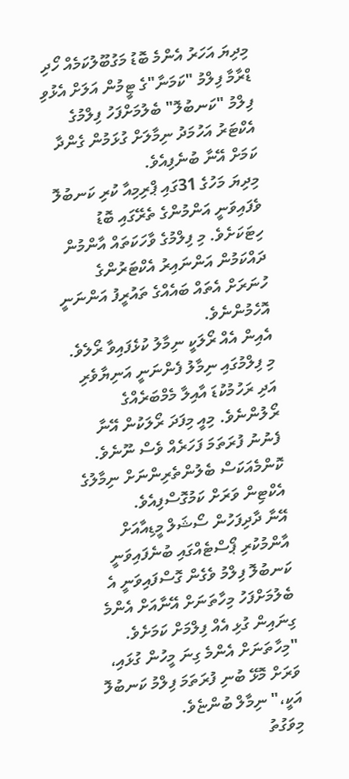މިދިޔަ އަހަރު އެންމެ ބޮޑު މަގުބޫލުކަމެއް ހޯދި ޑްރާމާ ފިލްމު "ކަމަނާ"ގެ ޓީމުން އަލަށް އެޅުވި ފިލްމު "ކަނބުލޮ" ބެލުމަށްފަހު ފިލްމުގެ އެކްޓަރު އަހުމަދު ނިމާލަށް ގުޅަމުން ގެންދާ ކަމަށް އޭނާ ބުނެފިއެވެ.
މިދިޔަ މަހުގެ 31ގައި ޕްރިމިއާ ކުރި ކަނބުލޮ ވެފައިވަނީ އަންމުންގެ ތެރޭގައި ބޮޑު ހިޓަކަށެވެ. މި ފިލްމުގެ ވާހަކަތައް އާންމުން ދައްކަމުން އަންނައިރު އެކްޓަރުންގެ ހުނަރަށް އެތައް ބައެއްގެ ތައުރީފު އަންނަނީ އޮހެމުންނެވެ.
އެއިން އެއް ރޯލަކީ ނިމާލު ކުޅެފައިވާ ރޯލެވެ. މި ފިލްމުގައި ނިމާލު ފެންނަނީ އަނިޔާވެރި އަދި ރަހުމުކުޑަ އާއިލާ މެމްބަރެއްގެ ރޯލުންނެވެ. މިއީ މިފަދަ ރޯލަކުން އޭނާ ފެނުނު ފުރަތަމަ ފަހަރެއް ވެސް ނޫނެވެ. ކޮންމެއަކަސް ބެލުންތެރިންނަށް ނިމާލުގެ އެކްޓިން ވަރަށް ކަމުގޮސްފިއެވެ.
އޭނާ ދާދިފަހުން ސޯޝަލް މީޑިއާއަށް އާންމުކުރި ޕޯސްޓެއްގައި ބުނެފައިވަނީ ކަނބުލޮ ފިލްމު ވެގެން ގޮސްފައިވަނީ އެ ބެލުމަށްފަހު މިހާތަނަށް އޭނާއަށް އެންމެ ގިނައިން ގުޅި އެއް ފިލްމަށް ކަމަށެވެ.
"މިހާތަނަށް އެންމެ ގިނަ މީހުން ގުޅައި، ވަރަށް މޮޅޭ ބުނި ފުރަތަމަ ފިލްމު ކަނބުލޮ އަކީ،" ނިމާލް ބުންޏެވެ.
މިވަގުތު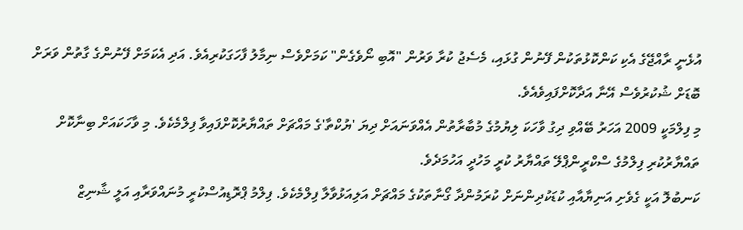އުޅެނީ ރާއްޖޭގެ އެކި ކަންކޮޅުތަކުން ފޭނުން ގުޅައި، މެސެޖު ކުރާ ވަރުން "އޮބި ނޯވެގެން" ކަމަށްވެސް ނިމާލު ފާހަގަކުރިއެވެ. އަދި އެކަމަށް ފޭނުންގެ ގާތުން ވަރަށް ބޮޑަށް ޝުކުރުވެސް އޭނާ އަދާކޮށްފައިވެއެވެ.
މި ފިލްމަކީ 2009 އަހަރު ބޭއްވި ދިގު ވާހަކަ ލިޔުމުގެ މުބާރާތުން އެއްވަނައަށް ދިޔަ 'ޔުކްތާ'ގެ މައްޗަށް ތައްޔާރުކޮށްފައިވާ ފިލްމެކެވެ. މި ވާހަކައަށް ބިނާކޮށް ތައްޔާރުކުރި ފިލްމުގެ ސްކްރީންޕްލޭ ތައްޔާރު ކުރީ މަހުދީ އަހުމަދެވެ.
ކަނބުލޮ އަކީ ގެވެށި އަނިޔާއާއި ކުޑަކުދިންނަށް ކުރަމުންދާ ގޯނާތަކުގެ މައްޗަށް އަލިއަޅުވާލާ ފިލްމެކެވެ. ފިލްމު ޕްރޮޑިއުސްކުރީ މުނައްވަރާއި އަލީ ޝާނިޒް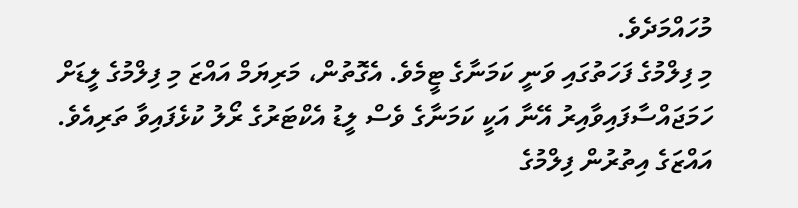މުހައްމަދެވެ.
މި ފިލްމުގެ ފަހަތުގައި ވަނީ ކަމަނާގެ ޓީމެވެ. އެގޮތުން، މަރިޔަމް އައްޒަ މި ފިލްމުގެ ލީޑަށް ހަމަޖައްސާފައިވާއިރު އޭނާ އަކީ ކަމަނާގެ ވެސް ލީޑު އެކްޓަރުގެ ރޯލު ކުޅެފައިވާ ތަރިއެވެ.
އައްޒަގެ އިތުރުން ފިލްމުގެ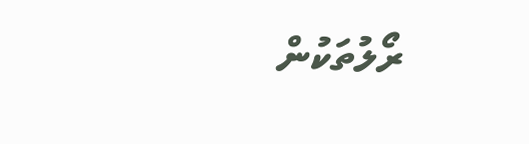ރޯލުތަކުން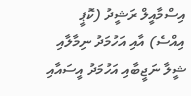އިސްމާއީލް ރަޝީދު (ކޮޕީ އިއްސެ) އާއި އަހުމަދު ނިމާލާއި ޝީލާ ނަޖީބާއި އަހުމަދު އީސައާއި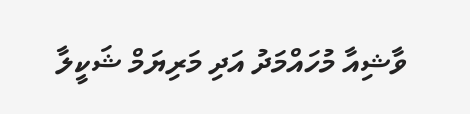ވާޝިއާ މުހައްމަދު އަދި މަރިޔަމް ޝަކީލާ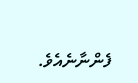ފެންނާނެއެވެ.